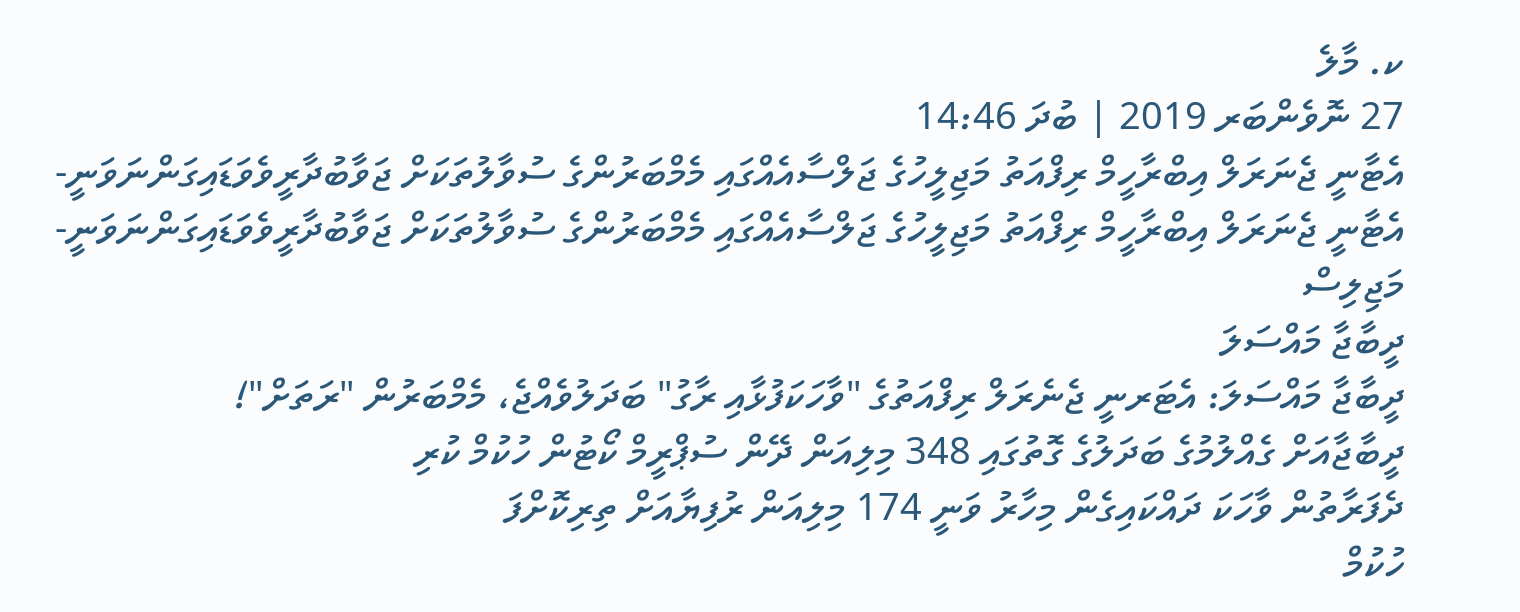ކ. މާލެ
27 ނޮވެންބަރ 2019 | ބުދަ 14:46
އެޓާނީ ޖެނަރަލް އިބްރާހީމް ރިފްއަތު މަޖިލީހުގެ ޖަލްސާއެއްގައި މެމްބަރުންގެ ސުވާލުތަކަށް ޖަވާބުދާރީވެވަޑައިގަންނަވަނީ-
އެޓާނީ ޖެނަރަލް އިބްރާހީމް ރިފްއަތު މަޖިލީހުގެ ޖަލްސާއެއްގައި މެމްބަރުންގެ ސުވާލުތަކަށް ޖަވާބުދާރީވެވަޑައިގަންނަވަނީ-
މަޖިލިސް
ދީބާޖާ މައްސަލަ
ދީބާޖާ މައްސަލަ: އެޓަރނީ ޖެނެރަލް ރިފްއަތުގެ "ވާހަކަފުޅާއި ރާގު" ބަދަލުވެއްޖެ، މެމްބަރުން "ރަތަށް"!
ދީބާޖާއަށް ގެއްލުމުގެ ބަދަލުގެ ގޮތުގައި 348 މިލިއަން ދޭން ސުޕްރީމް ކޯޓުން ހުކުމް ކުރި
ދެފަރާތުން ވާހަކަ ދައްކައިގެން މިހާރު ވަނީ 174 މިލިއަން ރުފިޔާއަށް ތިރިކޮށްފަ
ހުކުމް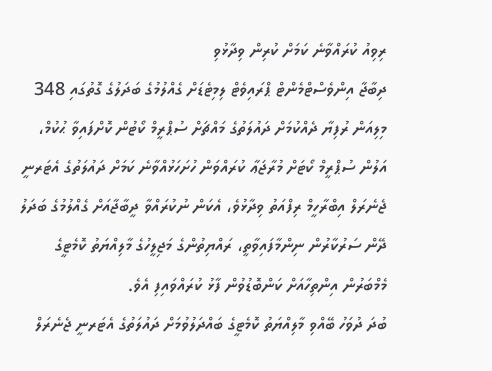ރިވިއު ކުރައްވާނެ ކަމަށް ކުރިން ވިދާޅުވި
ދިބާޖާ އިންވެސްޓްމެންޓް ޕްރައިވެޓް ލިމިޓެޑަށް ގެއްލުމުގެ ބަދަލުގެ ގޮތުގައި 348 މިލިއަން ރުފިޔާ ދެއްކުމަށް ދައުލަތުގެ މައްޗަށް ސުޕްރީމް ކޯޓުން ކޮށްފައިވާ ޙުކުމް، އަލުން ސުޕްރީމް ކޯޓަށް މުރާޖަޢާ ކުރައްވަން ހުށަހަޅުއްވާނެ ކަމަށް ދައުލަތުގެ އެޓަރނީ ޖެނެރަލް އިބްރާހީމް ރިފްއަތު ވިދާޅުވެ، އެކަން ނުކުރައްވާ ދީބާޖާއަށް ގެއްލުމުގެ ބަދަލު ދޭން ސަރުކާރުން ނިންމާފައިވާތީ، ރައްޔިތުންގެ މަޖިލީހުގެ މާލިއްޔަތު ކޮމެޓީގެ މެމްބަރުން އިންތިހާއަށް ކަންބޮޑުވުން ފާޅު ކުރައްވައިފި އެވެ.
ބުދަ ދުވަހު ބޭއްވި މާލިއްޔަތު ކޮމެޓީގެ ބައްދަލުވުމަށް ދައުލަތުގެ އެޓަރނީ ޖެނެރަލް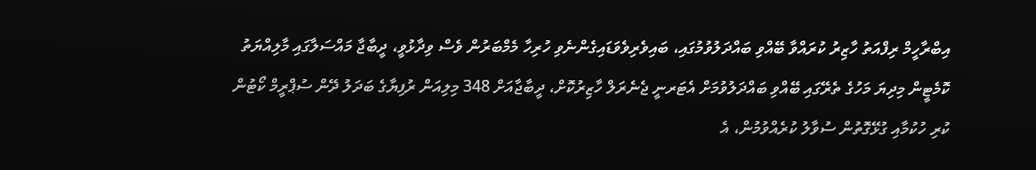އިބްރާހީމް ރިފްއަތު ހާޒިރު ކުރައްވާ ބޭއްވި ބައްދަލުވުމުގައި، ބައިވެރިވެވަޑައިގެންނެވި ހުރިހާ މެމްބަރުން ވެސް ވިދާޅުވީ، ދީބާޖާ މައްސަލާގައި މާލިއްޔަތު ކޮމެޓީން މިދިޔަ މަހުގެ ތެރޭގައި ބޭއްވި ބައްދަލުވުމަށް އެޓަރނީ ޖެނެރަލް ހާޒިރުކޮށް، ދީބާޖާއަށް 348 މިލިއަން ރުފިޔާގެ ބަދަލު ދޭން ސުޕްރީމް ކޯޓުން ކުރި ހުކުމާއި ގުޅޭގޮތުން ސުވާލު ކުރެއްވުމުން، އެ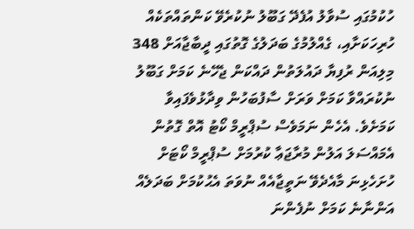ހުކުމުގައި ސުވާލު އުފެދޭ ގަބޫލު ނުކުރެވޭ ކަންތައްތަކެއް ހުރިހަކަށާއި، ގެއްލުމުގެ ބަދަލުގެ ގޮތުގައި ދީބާޖާއަށް 348 މިލިއަން ރުފިޔާ ދައުލަތުން ދައްކަން ޖެހޭނެ ކަމަށް ގަބޫލު ނުކުރައްވާ ކަމަށް ވަރަށް ސާފުބަހުން ވިދާޅުވެފައިވާ ކަމަށެވެ. އެހެން ނަމަވެސް ސުޕްރީމް ކޯޓު އޮތް ގޮތުން އެމައްސަލަ އަލުން މުރާޖަޢާ ކުރުމަށް ސުޕްރީމް ކޯޓަށް ހުށަހެޅިނަ މާއެދެވޭ ނަތީޖާއެއް ނުވަތަ އެޙުކުމަށް ބަދަލެއް އަންނާނެ ކަމަށް ނުފެންނަ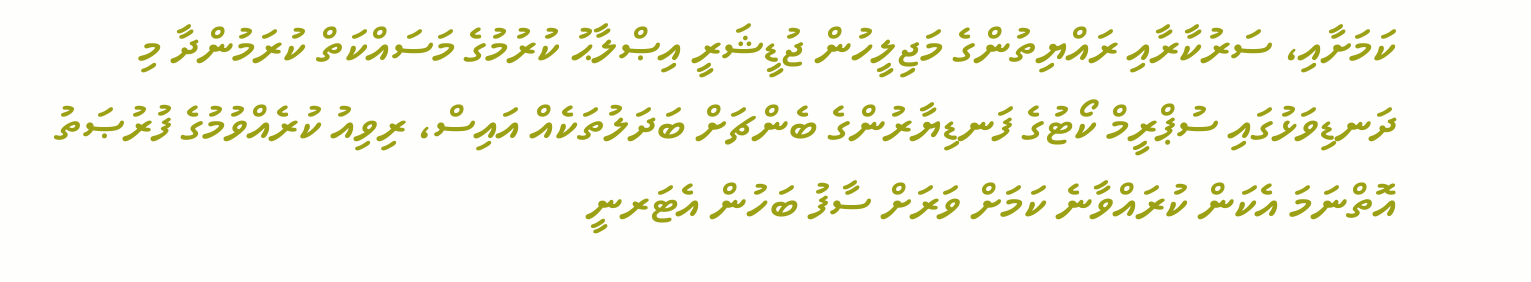ކަމަށާއި، ސަރުކާރާއި ރައްޔިތުންގެ މަޖިލީހުން ޖުޑީޝަރީ އިޞްލާޙު ކުރުމުގެ މަސައްކަތް ކުރަމުންދާ މި ދަނޑިވަޅުގައި ސުޕްރީމް ކޯޓުގެ ފަނޑިޔާރުންގެ ބެންޗަށް ބަދަލުތަކެއް އައިސް، ރިވިއު ކުރެއްވުމުގެ ފުރުޞަތު އޮތްނަމަ އެކަން ކުރައްވާނެ ކަމަށް ވަރަށް ސާފު ބަހުން އެޓަރނީ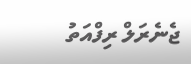ޖެނެރަލް ރިފްއަތު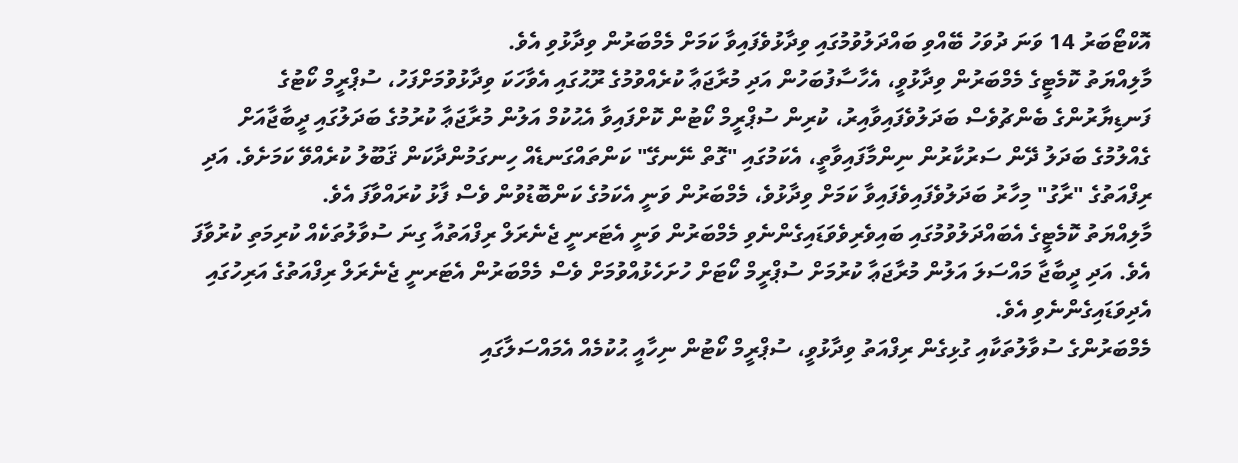އޮކްޓޯބަރު 14 ވަނަ ދުވަހު ބޭއްވި ބައްދަލުވުމުގައި ވިދާޅުވެފައިވާ ކަމަށް މެމްބަރުން ވިދާޅުވި އެވެ.
މާލިއްޔަތު ކޮމެޓީގެ މެމްބަރުން ވިދާޅުވީ، އެހާސާފުބަހުން އަދި މުރާޖަޢާ ކުރެއްވުމުގެ ރޫޙުގައި އެވާހަކަ ވިދާޅުވުމަށްފަހު، ސުޕްރީމް ކޯޓުގެ ފަނޑިޔާރުންގެ ބެންޗުވެސް ބަދަލުވެފައިވާއިރު، ކުރިން ސުޕްރީމް ކޯޓުން ކޮށްފައިވާ އެޙުކުމް އަލުން މުރާޖަޢާ ކުރުމުގެ ބަދަލުގައި ދީބާޖާއަށް ގެއްލުމުގެ ބަދަލު ދޭން ސަރުކާރުން ނިންމާފައިވާތީ، އެކަމުގައި "ގޮތް ނޭނގޭ" ކަންތައްގަނޑެއް ހިނގަމުންދާކަން ޤަބޫލު ކުރެއްވޭ ކަމަށެވެ. އަދި ރިފްއަތުގެ "ރާގު" މިހާރު ބަދަލުވެފައިވެފައިވާ ކަމަށް ވިދާޅުވެ، މެމްބަރުން ވަނީ އެކަމުގެ ކަންބޮޑުވުން ވެސް ފާޅު ކުރައްވާފަ އެވެ.
މާލިއްޔަތު ކޮމެޓީގެ އެބައްދަލުވުމުގައި ބައިވެރިވެވަޑައިގެންނެވި މެމްބަރުން ވަނީ އެޓަރނީ ޖެނެރަލް ރިފްއަތުއާ ގިނަ ސުވާލުތަކެއް ކުރިމަތި ކުރުވާފަ އެވެ. އަދި ދީބާޖާ މައްސަލަ އަލުން މުރާޖަޢާ ކުރުމަށް ސުޕްރީމް ކޯޓަށް ހުށަހެޅުއްވުމަށް ވެސް މެމްބަރުން އެޓަރނީ ޖެނެރަލް ރިފްއަތުގެ އަރިހުގައި އެދިވަޑައިގެންނެވި އެވެ.
މެމްބަރުންގެ ސުވާލުތަކާއި ގުޅިގެން ރިފްއަތު ވިދާޅުވީ، ސުޕްރީމް ކޯޓުން ނިހާއީ ޙުކުމެއް އެމައްސަލާގައި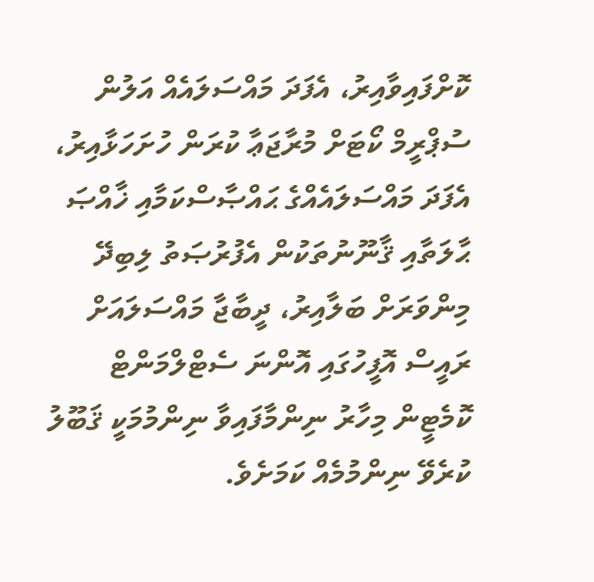ކޮށްފައިވާއިރު، އެފަދަ މައްސަލައެއް އަލުން ސުޕްރީމް ކޯޓަށް މުރާޖަޢާ ކުރަން ހުށަހަޅާއިރު، އެފަދަ މައްސަލައެއްގެ ޙައްޞާސްކަމާއި ޚާއްޞަ ޙާލަތާއި ޤާނޫނުތަކުން އެފުރުޞަތު ލިބިދޭ މިންވަރަށް ބަލާއިރު، ދީބާޖާ މައްސަލައަށް ރައީސް އޮފީހުގައި އޮންނަ ސެޓްލްމަންޓް ކޮމެޓީން މިހާރު ނިންމާފައިވާ ނިންމުމަކީ ޤަބޫލު ކުރެވޭ ނިންމުމެއް ކަމަށެވެ.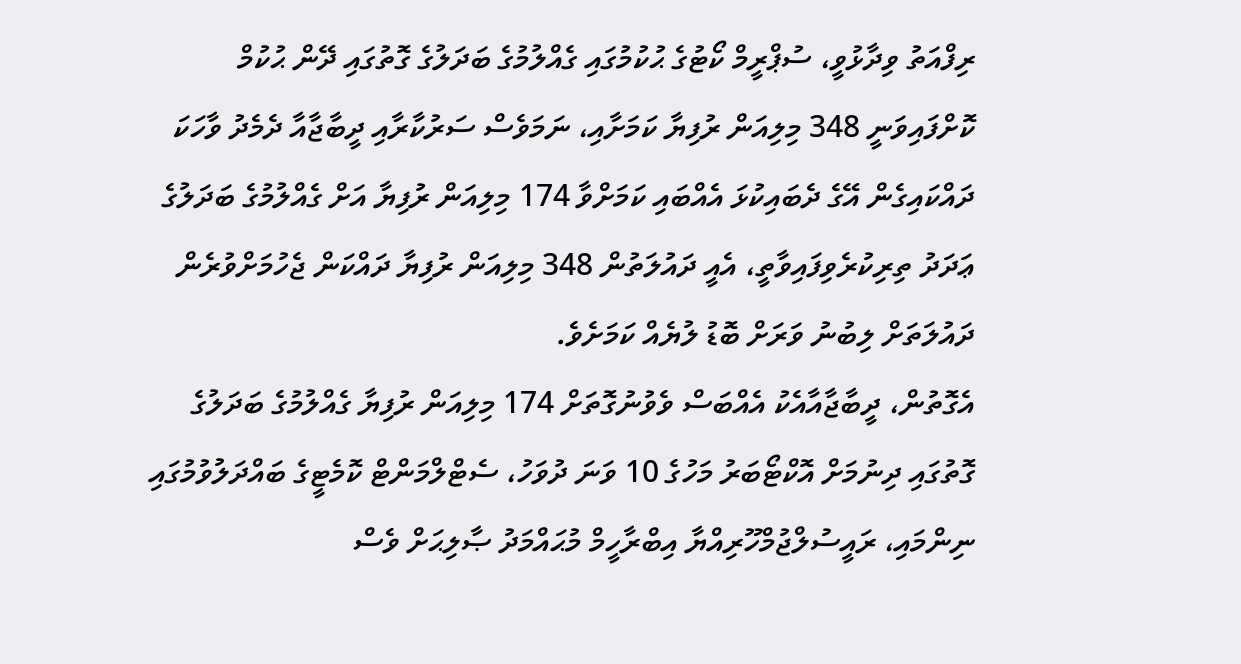ރިފްއަތު ވިދާޅުވީ، ސުޕްރީމް ކޯޓުގެ ޙުކުމުގައި ގެއްލުމުގެ ބަދަލުގެ ގޮތުގައި ދޭން ޙުކުމް ކޮށްފައިވަނީ 348 މިލިއަން ރުފިޔާ ކަމަށާއި، ނަމަވެސް ސަރުކާރާއި ދީބާޖާއާ ދެމެދު ވާހަކަ ދައްކައިގެން އޭގެ ދެބައިކުޅަ އެއްބައި ކަމަށްވާ 174 މިލިއަން ރުފިޔާ އަށް ގެއްލުމުގެ ބަދަލުގެ ޢަދަދު ތިރިކުރެވިފައިވާތީ، އެއީ ދައުލަތުން 348 މިލިއަން ރުފިޔާ ދައްކަން ޖެހުމަށްވުރެން ދައުލަތަށް ލިބުނު ވަރަށް ބޮޑު ލުޔެއް ކަމަށެވެ.
އެގޮތުން، ދީބާޖާއާއެކު އެއްބަސް ވެވުނުގޮތަށް 174 މިލިއަން ރުފިޔާ ގެއްލުމުގެ ބަދަލުގެ ގޮތުގައި ދިނުމަށް އޮކްޓޯބަރު މަހުގެ 10 ވަނަ ދުވަހު، ސެޓްލްމަންޓް ކޮމެޓީގެ ބައްދަލުވުމުގައި ނިންމައި، ރައީސުލްޖުމްހޫރިއްޔާ އިބްރާހީމް މުޙައްމަދު ޞާލިޙަށް ވެސް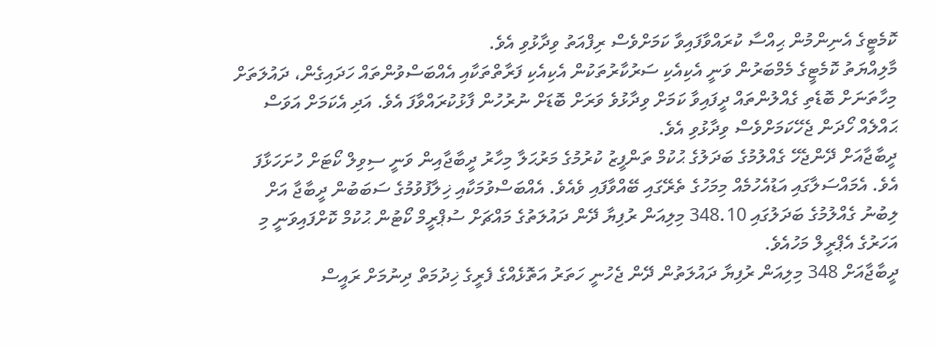ކޮމެޓީގެ އެނިންމުން ޙިއްސާ ކުރައްވާފައިވާ ކަމަށްވެސް ރިފްއަތު ވިދާޅުވި އެވެ.
މާލިއްޔަތު ކޮމެޓީގެ މެމްބަރުން ވަނީ އެކިއެކި ސަރުކާރުތަކުން އެކިއެކި ފަރާތްތަކާއި އެއްބަސްވުންތައް ހަދައިގެން، ދައުލަތަށް މިހާތަނަށް ބޮޑެތި ގެއްލުންތައް ދީފައިވާ ކަމަށް ވިދާޅުވެ ވަރަށް ބޮޑަށް ނުރުހުން ފާޅުކުރައްވާފަ އެވެ. އަދި އެކަމަށް އަވަސް ޙައްލެއް ހޯދަން ޖެހޭކަމަށްވެސް ވިދާޅުވި އެވެ.
ދީބާޖާއަށް ދޭންޖެހޭ ގެއްލުމުގެ ބަދަލުގެ ޙުކުމް ތަންފީޒު ކުރުމުގެ މަރުޙަލާ މިހާރު ދީބާޖާއިން ވަނީ ސިވިލް ކޯޓަށް ހުށަހަޅާފަ އެވެ. އެމައްސަލާގައި އަޑުއެހުމެއް މިމަހުގެ ތެރޭގައި ބޭއްވާފައި ވެއެވެ. އެއްބަސްވުމަކާއި ޚިލާފުވުމުގެ ސަބަބުން ދީބާޖާ އަށް ލިބުނު ގެއްލުމުގެ ބަދަލުގައި 348.10 މިލިއަން ރުފިޔާ ދޭން ދައުލަތުގެ މައްޗަށް ސުޕްރީމް ކޯޓުން ޙުކުމް ކޮށްފައިވަނީ މި އަހަރުގެ އެޕްރީލް މަހުއެވެ.
ދީބާޖާއަށް 348 މިލިއަން ރުފިޔާ ދައުލަތުން ދޭން ޖެހުނީ ހަތަރު އަތޮޅެއްގެ ފެރީގެ ޚިދުމަތް ދިނުމަށް ރައީސް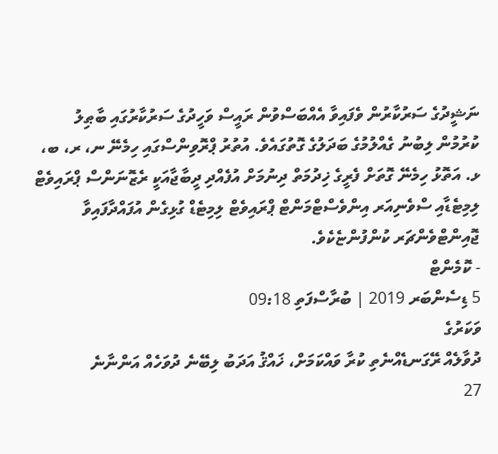ނަޝީދުގެ ސަރުކާރުން ވެފައިވާ އެއްބަސްވުން ރައީސް ވަހީދުގެ ސަރުކާރުގައި ބާޠިލު ކުރުމުން ލިބުނު ގެއްލުމުގެ ބަދަލުގެ ގޮތުގައެވެ. އުތުރު ޕްރޮވިންސްގައި ހިމެނޭ ނ، ރ، ބ، ޅ. އަތޮޅު ހިމެނޭ ގޮތަށް ފެރީގެ ޚިދުމަތް ދިނުމަށް އުފެއްދި ދީބާޖާއަކީ ރެޒޮނަންސް ޕްރައިވެޓް ލިމިޓެޑާއި ސްވެނިއަރ އިންވެސްޓްމަންޓް ޕްރައިވެޓް ލިމިޓެޑް ގުޅިގެން އުފައްދާފައިވާ ޖޮއިންޓްވެންޗަރ ކުންފުންޏެކެވެ.
- ކޮމެންޓް
5 ޑިސެންބަރ 2019 | ބުރާސްފަތި 09:18
ވަކަރުގެ
ދުވާލެއް ރޭގަނޑެއްނެތި ކުރާ ވައްކަމަށް، ޚައްޤު އަދަބު ލިބޭނެ ދުވަހެއް އަންނާނެ
27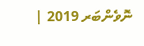ނޮވެންބަރ 2019 |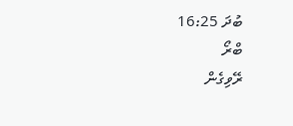ބުދަ 16:25
ބްރޯ
ރޭވިގެން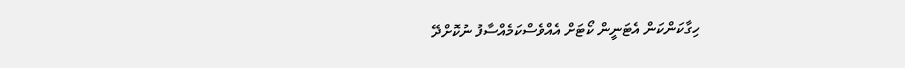ހިގާކަންކަން އެޓަނީން ކޯޓަށް އެއްވެސްކަމެއްސާފު ނުކޮށްދޭ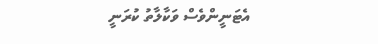އެޓަނީންވެސް ވަކާލާތު ކުރަނީ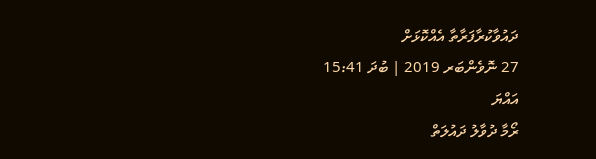ދައުވާކުރާފަރާތާ އެއްކޮޅަށް
27 ނޮވެންބަރ 2019 | ބުދަ 15:41
އައްޔަ
ރޯމާ ދުވާލު ދައުލަތް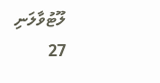ލޫޓުވާލަނި
27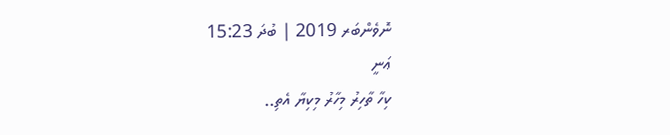ނޮވެންބަރ 2019 | ބުދަ 15:23
ޢަނީ
ކިހާ ތާހިރު މިހާރު މިކިޔާ އެތި..